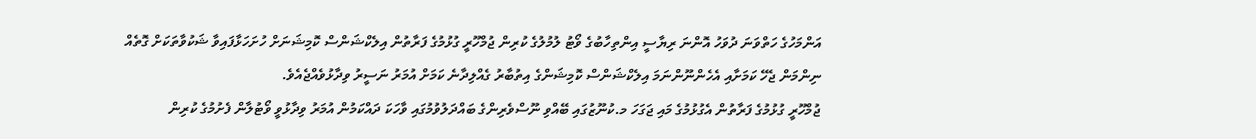އަންމަހުގެ ހަތްވަނަ ދުވަހު އޮންނަ ރިޔާސީ އިންތިހާބުގެ ވޯޓު ލުމުލުގެ ކުރިން ޖުމްހޫރީ ގުޅުމުގެ ފަރާތުން އިލެކްޝަންސް ކޮމިޝަނަށް ހުށަހަޅާފައިވާ ޝަކުވާތަކަށް ގޮތެއް ނިންމަން ޖެހޭ ކަމަށާއި އެހެންނޫންނަމަ އިލެކްޝަންސް ކޮމިޝަންގެ އިތުބާރު ގެއްލިދާނެ ކަމަށް އުމަރު ނަސީރު ވިދާޅުވެއްޖެއެވެ.
ޖުމްހޫރީ ގުޅުމުގެ ފަރާތުން އެގުޅުމުގެ މައި ޖަގަހަ މ.ކުނޫޒުގައި ބޭއްވި ނޫސްވެރިންގެ ބައްދަލުވުމުގައި ވާހަކަ ދައްކަމުން އުމަރު ވިދާޅުވީ ވޯޓުލާން ފެށުމުގެ ކުރިން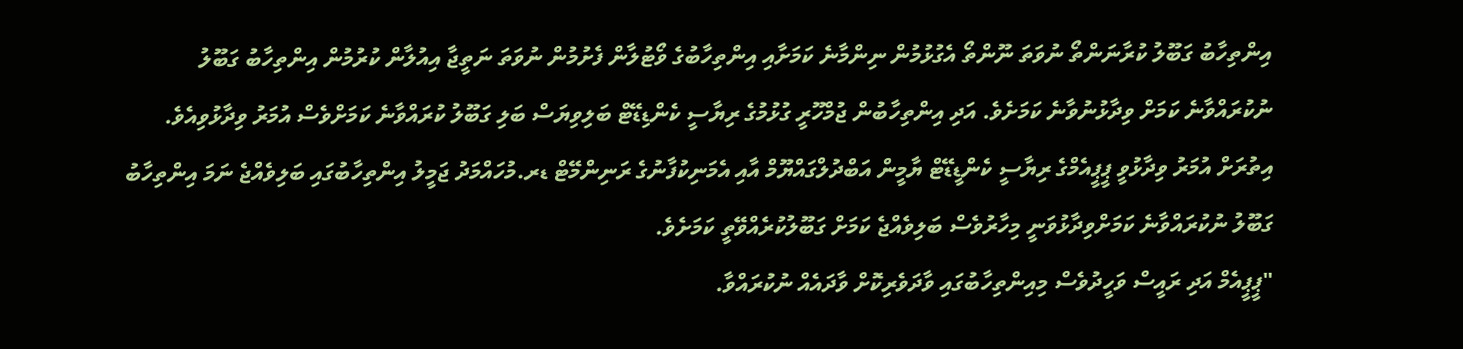އިންތިހާބު ގަބޫލު ކުރާނަންތޯ ނުވަތަ ނޫންތޯ އެގުޅުމުން ނިންމާނެ ކަމަށާއި އިންތިހާބުގެ ވޯޓުލާން ފެށުމުން ނުވަތަ ނަތީޖާ އިއުލާން ކުރުމުން އިންތިހާބު ގަބޫލު ނުކުރައްވާނެ ކަމަށް ވިދާޅުނުވާނެ ކަމަށެވެ. އަދި އިންތިހާބުން ޖުމްހޫރީ ގުޅުމުގެ ރިޔާސީ ކެންޑިޑޭޓް ބަލިވިޔަސް ބަލި ގަބޫލު ކުރައްވާނެ ކަމަށްވެސް އުމަރު ވިދާޅުވިއެވެ. އިތުރަށް އުމަރު ވިދާޅުވީ ޕީޕީއެމްގެ ރިޔާސީ ކެންޑީޑޭޓް ޔާމީން އަބްދުލްގައްޔޫމް އާއި އެމަނިކުފާނުގެ ރަނިންމޭޓް ޑރ.މުހައްމަދު ޖަމީލު އިންތިހާބުގައި ބަލިވެއްޖެ ނަމަ އިންތިހާބު ގަބޫލު ނުކުރައްވާނެ ކަމަށްވިދާޅުވަނީ މިހާރުވެސް ބަލިވެއްޖެ ކަމަށް ގަބޫލުކުރެއްވޭތީ ކަމަށެވެ.
"ޕީޕީއެމް އަދި ރައީސް ވަހީދުވެސް މިއިންތިހާބުގައި ވާދަވެރިކޮށް ވާދައެއް ނުކުރައްވާ.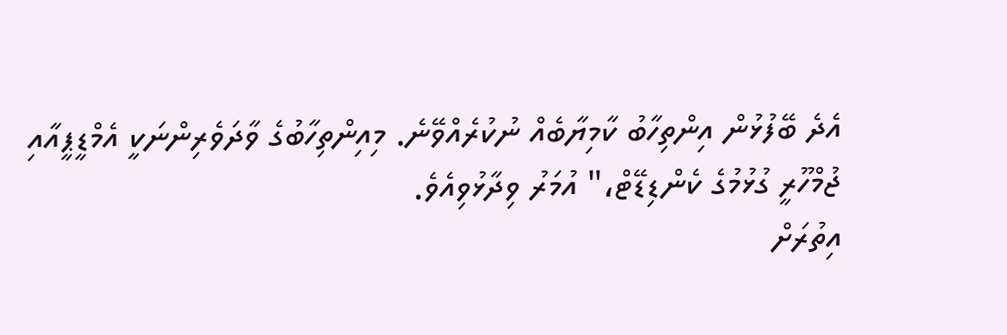އެދެ ބޭފުޅުން އިންތިހާބު ކާމިޔާބެއް ނުކުރެއްވޭނެ. މިއިންތިހާބުގެ ވާދަވެރިންނަކީ އެމްޑީޕީއާއި ޖުމްހޫރީ ގުޅުމުގެ ކެންޑިޑޭޓް،" އުމަރު ވިދާޅުވިއެވެ.
އިތުރަށް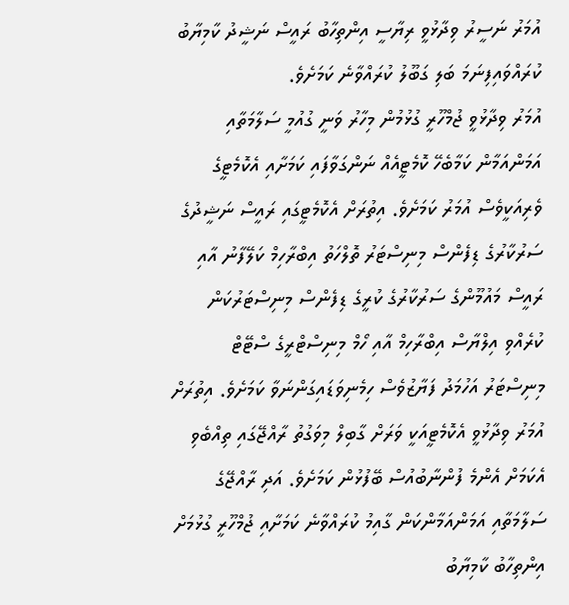އުމަރު ނަސީރު ވިދާޅުވީ ރިޔާސީ އިންތިހާބު ރައީސް ނަޝީދު ކާމިޔާބު ކުރައްވައިފިނަމަ ބަލި ގަބޫލު ކުރައްވާނެ ކަމަށެވެ.
އުމަރު ވިދާޅުވީ ޖުމްހޫރީ ގުޅުމުން މިހާރު ވަނީ ގުއުމީ ސަލާމަތާއި އަމަންއަމާން ކަމާބެހޭ ކޮމެޓީއެއް ނަންގަވާފައި ކަމަށާއި އެކޮމެޓީގެ ވެރިއަކީވެސް އުމަރު ކަމަށެވެ. އިތުރަށް އެކޮމެޓީގައި ރައީސް ނަޝީދުގެ ސަރުކާރުގެ ޑިފެންސް މިނިސްޓަރު ތޮލްހަތު އިބްރާހިމް ކަލޭފާނު އާއި ރައީސް މައުމޫންގެ ސަރުކާރުގެ ކުރީގެ ޑިފެންސް މިނިސްޓަރުކަން ކުރެއްވި އިލްޔާސް އިބްރާހިމް އާއި ހޯމް މިނިސްޓްރީގެ ސްޓޭޓް މިނިސްޓަރު އަހުމަދު ފަޔާޒުވެސް ހިމެނިވަޑައިގަންނަވާ ކަމަށެވެ. އިތުރަށް އުމަރު ވިދާޅުވީ އެކޮމެޓީއަކީ ވަރަށް ގާބިލް މިވަގުތު ރާއްޖޭގައި ތިއްބެވި އެކަމަށް އެންމެ ފުންނާބުއުސް ބޭފުޅުން ކަމަށެވެ. އަދި ރާއްޖޭގެ ސަލާމަތާއި އަމަންއަމާންކަން ގާއިމު ކުރައްވާނެ ކަމަށާއި ޖުމްހޫރީ ގުޅުމަށް އިންތިހާބު ކާމިޔާބު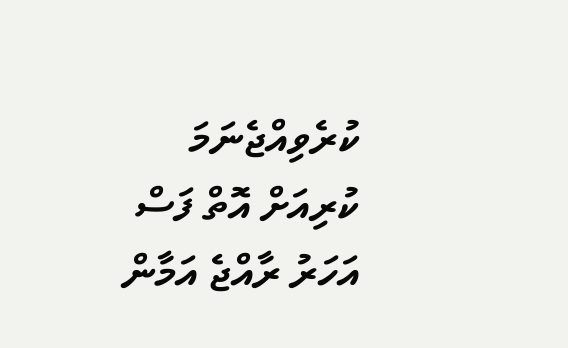ކުރެވިއްޖެނަމަ ކުރިއަށް އޮތް ފަސް އަހަރު ރާއްޖެ އަމާން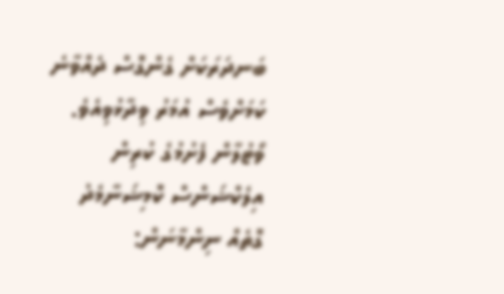ބަނދަރަކަށް ގެންގޮސް ދެއްވާނެ ކަމަށްވެސް އުމަރު ވިދާޅުވިއެވެ.
ވޯޓުލާން ފެށުމުގެ ކުރިން އިލެކްޝަންސް ކޮމިޝަނާމެދު ގޮތެއް ނިންމާނަން: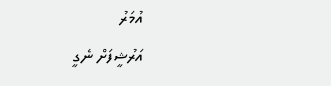އުމަރު
އަރުޝީފަށް ނެގީ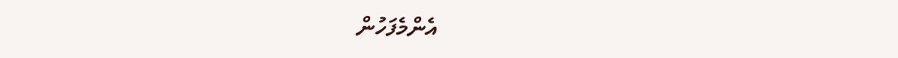އެންމެފަހުން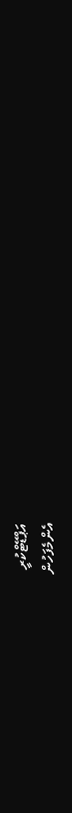އަޕްޑޭޓްކުރީ
އެންމެފަހުން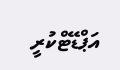އަޕްޑޭޓްކުރީ